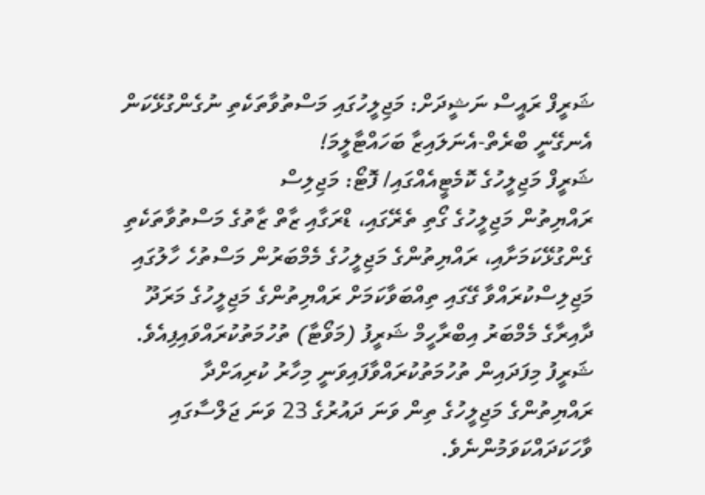ޝަރީފް ރައީސް ނަޝީދަށް: މަޖިލީހުގައި މަސްތުވާތަކެތި ނުގެންގުޅޭކަން އެނގޭނީ ބްރެތް-އެނަލައިޒާ ބަހައްޓާލީމަ!
ޝަރީފް މަޖިލީހުގެ ކޮމެޓީއެއްގައި/ ފޮޓޯ: މަޖިލިސް
ރައްޔިތުން މަޖިލީހުގެ ގޯތި ތެރޭގައި، ޑްރަގާއި ޒާތް ޒާތުގެ މަސްތުވާތަކެތި ގެންގުޅޭކަމަށާއި، ރައްޔިތުންގެ މަޖިލީހުގެ މެމްބަރުން މަސްތުހެ ހާލުގައި މަޖިލިސްކުރައްވާ ގޭގައި ތިއްބަވާކަމަށް ރައްޔިތުންގެ މަޖިލީހުގެ މަރަދޫ ދާއިރާގެ މެމްބަރު އިބްރާހީމް ޝަރީފު (މަވޯޓާ) ތުހުމަތުކުރައްވައިފިއެވެ.
ޝަރީފު މިފަދައިން ތުހުމަތުކުރައްވާފައިވަނީ މިހާރު ކުރިއަށްދާ ރައްޔިތުންގެ މަޖިލީހުގެ ތިން ވަނަ ދައުރުގެ 23 ވަނަ ޖަލްސާގައި ވާހަކަދައްކަވަމުންނެވެ.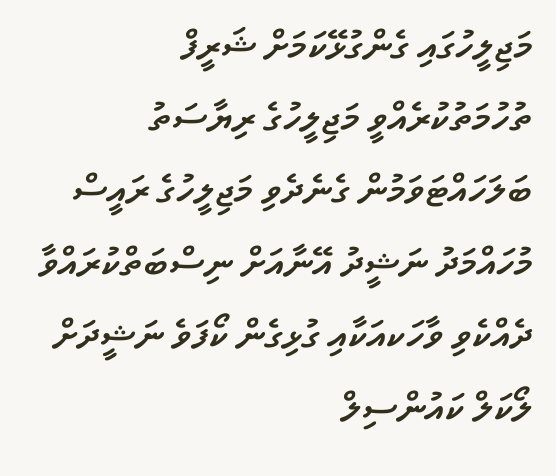މަޖިލީހުގައި ގެންގުޅޭކަމަށް ޝަރީފް ތުހުމަތުކުރެއްވީ މަޖިލީހުގެ ރިޔާސަތު ބަލަހައްޓަވަމުން ގެނެދެވި މަޖިލީހުގެ ރައީސް މުހައްމަދު ނަޝީދު އޭނާއަށް ނިސްބަތްކުރައްވާ ދެއްކެވި ވާހަކއަކާއި ގުޅިގެން ކޯފަވެ ނަޝީދަށް
ލޯކަލް ކައުންސިލް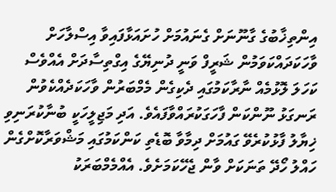އިންތިޚާބުގެ ގާނޫނަށް ގެނައުމަށް ހުށައަޅާފައިވާ އިސްލާހަށް ވާހަކަދައްކަވަމުން ޝަރީފް ވަނީ ދުނިޔޭގެ އިގްތިސާދަށް އެއްވެސް ކަހަލަ ލޮޅުމެއް ނާރާކަމުގައި ދެކިގެން މެމްބަރުން ވާހަކަދެއްކެވުން ރަނގަޅު ނޫންކަން ފާހަގަކުރައްވާފައެވެ. އަދި މަޖިލީހަކީ ބުނާކުރަނިވި ޚިޔާލު ފާޅުކުރެވޭ ގައުމަށް ދިމާވާ ބޮޑެތި ކަންކަމުގައި މަޝްވަރާކޮށްގެން ހައްލު ހޯދޭ ތަނަކަށް ވާން ޖެހޭކަމަށެވެ. އެއްމެމްބަރަކު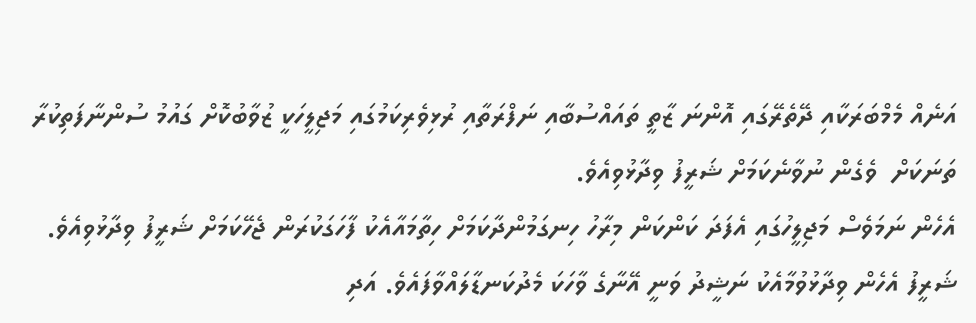އަނެއް މެމްބަރަކާއި ދޭތެރޭގައި އޮންނަ ޒާތީ ތައައްސުބާއި ނަފްރަތާއި ރުޅިވެރިކަމުގައި މަޖިލީހަކީ ޒުވާބުކޮށް ގައުމު ސުންނާފަތިކުރާ ތަނަކަށް  ވެގެން ނުވާނެކަމަށް ޝަރީފު ވިދާޅުވިއެވެ.
އެހެން ނަމަވެސް މަޖިލީހުގައި އެފަދަ ކަންކަން މިރާހު ހިނގަމުންދާކަމަށް ހިތާމައާއެކު ފާހަގަކުރަން ޖެހޭކަމަށް ޝަރީފު ވިދާޅުވިއެވެ. ޝަރީފު އެހެން ވިދާޅުވުމާއެކު ނަޝީދު ވަނީ އޭނާގެ ވާހަކަ މެދުކަނޑާލައްވާފައެވެ. އަދި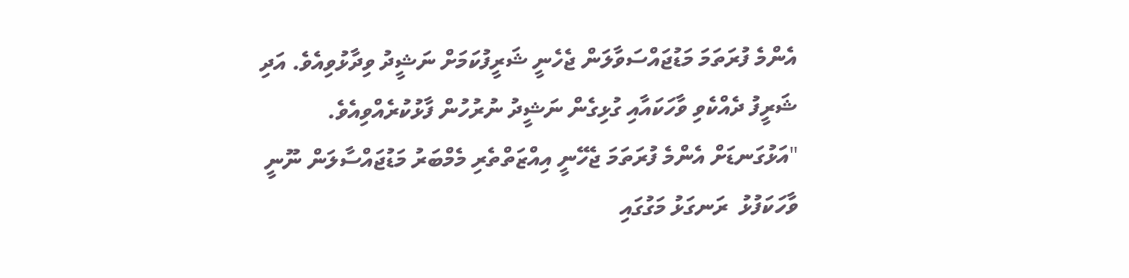އެންމެ ފުރަތަމަ މަޑުޖައްސަވާލަން ޖެހެނީ ޝަރީފުކަމަށް ނަޝީދު ވިދާޅުވިއެވެ. އަދި ޝަރީފު ދެއްކެވި ވާހަކައާއި ގުޅިގެން ނަޝީދު ނުރުހުން ފާޅުކުރެއްވިއެވެ.
"އަޅުގަނޑަށް އެންމެ ފުރަތަމަ ޖެހޭނީ އިއްޒަތްތެރި މެމްބަރު މަޑުޖައްސާލަން ނޫނީ ވާހަކަފުޅު  ރަނގަޅު މަގުގައި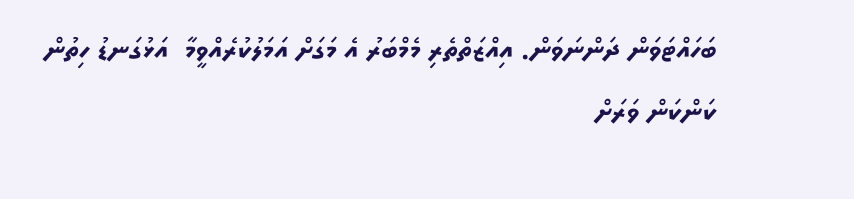ބަހައްޓަވަން ދަންނަވަން. އިއްޒަތްތެރި މެމްބަރު އެ މަގަށް އަމަލުކުރެއްވީމާ  އަޅުގަނޑު ހިތުން ކަންކަން ވަރަށް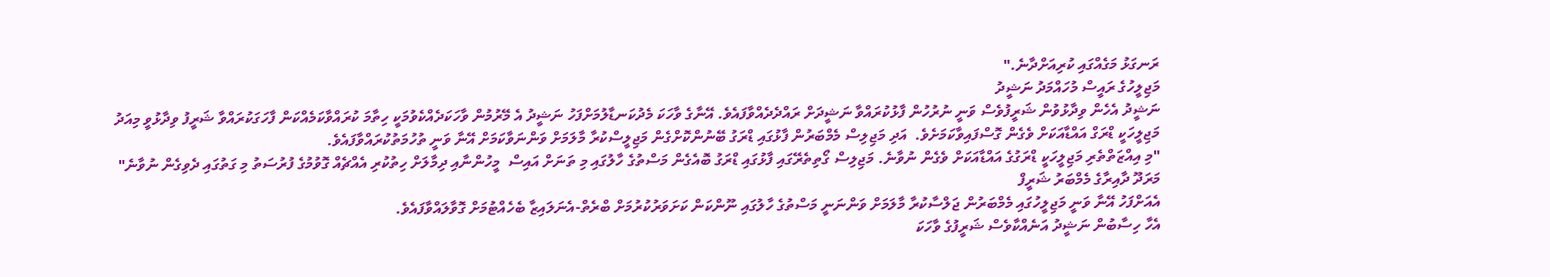ރަނގަޅު މަގެއްގައި ކުރިއަށްދާނެ."
މަޖިލީހުގެ ރައީސް މުހައްމަދު ނަޝީދު
ނަޝީދު އެހެން ވިދާޅުވުން ޝަރީފުވެސް ވަނީ ނުރުހުން ފާޅުކުރައްވާ ނަޝީދަށް ރައްދެދެއްވާފައެވެ. އޭނާގެ ވާހަކަ މެދުކަނޑާލުމަށްފަހު ނަޝީދު އެ މޭރުމުން ވާހަކަދެއްކެވުމަކީ ހިތާމަ ކުރައްވާކަމެއްކަން ފާހަގަކުރައްވާ ޝަރީފު ވިދާޅުވީ މިއަދު މަޖިލީހަކީ ޑްރަގް އައްޑާއަކަށް ވެގެން ގޮސްފައިވާކަމަށެވެ.  އަދި މަޖިލިސް މެމްބަރުން ފާޅުގައި ޑްރަގު ބޭނުންކޮށްގެން މަޖިލީސްކުރާ މާލަމަށް ވަންނަވާކަމަށް އޭނާ ވަނީ ތުހުމަތުކުރައްވާފައެވެ.
"މި އިއްޒަތްތެރި މަޖިލީހަކީ ޑްރަގުގެ އައްޑާއަކަށް ވެގެން ނުވާނެ. މަޖިލިސް ގޯތިތެރޭގައި ފާޅުގައި ޑްރަގު ބޮއެގެން މަސްތުގެ ހާލުގައި މި ތަނަށް އައިސް  މީހުންނާއި ދިމާލަށް ހިތުކުރި އެއްޗެއް ގޮވުމުގެ ފުރުސަތު މި ގަތުގައި ދެވިގެން ނުވާނެ"
މަރަދޫ ދާއިރާގެ މެމްބަރު ޝަރީފް
އެއަށްފަހު އޭނާ ވަނީ މަޖިލީހުގައި މެމްބަރުން ޖަލްސާކުރާ މާލަމަށް ވަންނަނީ މަސްތުގެ ހާލުގައި ނޫންކަން ކަށަވަރުކުރުމަށް ބްރެތް-އެނަލައިޒާ ބެހެއްޓުމަށް ގޮވާލައްވާފައެވެ.
އެހާ ހިސާބުން ނަޝީދު އަނެއްކާވެސް ޝަރީފުގެ ވާހަކަ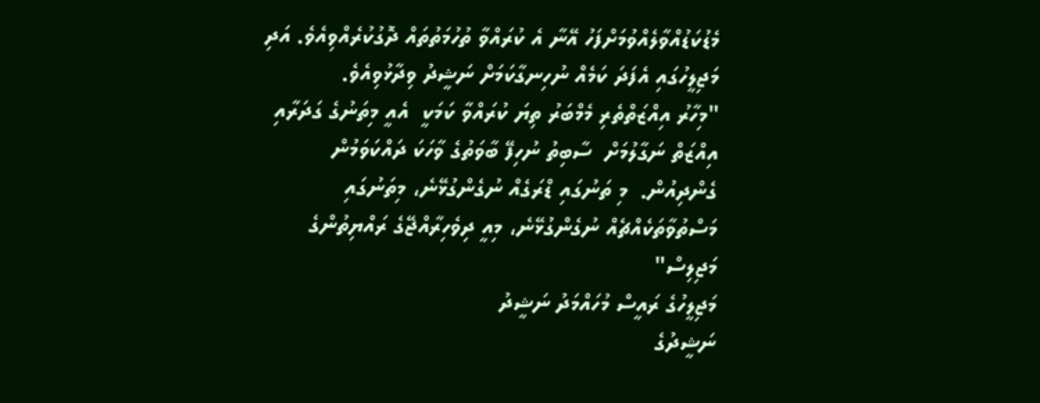މެޑުކަޑުއްވާލެއްވުމަށްފަހު އޭނާ އެ ކުރައްވާ ތުހުމަތުތައް ދޮގުކުރެއްވިއެވެ. އަދި މަޖިލީހުގައި އެފަދަ ކަމެއް ނުހިނގާކަމަށް ނަޝީދު ވިދާޅުވިއެވެ.
"މިހާރު އިއްޒަތްތެރި މެމްބަރު ތިޔަ ކުރައްވާ ކަމަކީ  އެއީ މިތަނުގެ ގަދަރާއި އިއްޒަތް ނަގާލުމަށް  ސާބިތު ނުހިފޭ ބާވަތުގެ ވާހަކަ ދައްކަވަމުން ގެންދިއުން.  މި ތަނުގައި ޑްރަގެއް ނުގެންގުޅޭނެ، މިތަނުގައި މަސްތުވާތަކެއްޗެއް ނުގެންގުޅޭނެ، މިއީ ދިވެހިރާއްޖޭގެ ރައްޔިތުންގެ މަޖިލިސް"
މަޖިލީހުގެ ރައީސް މުހައްމަދު ނަޝީދު
ނަޝީދުގެ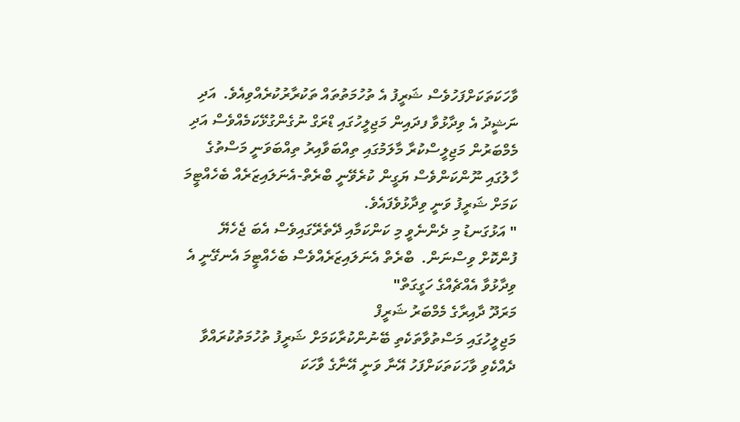ވާހަކަތަކަށްފަހުވެސް ޝަރީފު އެ ތުހުމަތުތައް ތަކުރާރުކުރެއްވިއެވެ.  އަދި ނަޝީދު އެ ވިދާޅުވާ ފދައިން މަޖިލީހުގައި ޑްރަގް ނުގެންގުޅޭކަމެއްވެސް އަދި މެމްބަރުން މަޖިލީސްކުރާ މާލަމުގައި ތިއްބަވާއިރު ތިއްބަވަނީ މަސްތުގެ ހާލުގައި ނޫންކަންވެސް ޔަގީން ކުރެވޭނީ ބްރެތް-އެނަލައިޒަރެއް ބެހެއްޓީމަ ކަމަށް ޝަރީފު ވަނީ ވިދާޅުވެފައެވެ.
" އަޅުގަނޑު މި ދެންނެވީ މި ކަންކަމާއި ދޭތެރޭގައިވެސް އެބަ ޖެހެޔޭ ފުންކޮށް ވިސްނަން.  ބްރެތް އެނަލައިޒަރެއްވެސް ބެހެއްޓީމަ އެނގޭނީ އެ ވިދާޅުވާ އެއްޗެއްގެ ހަގީގަތް"
މަރަދޫ ދާއިރާގެ މެމްބަރު ޝަރީފް
މަޖިލީހުގައި މަސްތުވާތަކެތި ބޭނުންކުރާކަމަށް ޝަރީފު ތުހުމަތުކުރައްވާ ދެއްކެވި ވާހަކަތަކަށްފަހު އޭނާ ވަނީ އޭނާގެ ވާހަކަ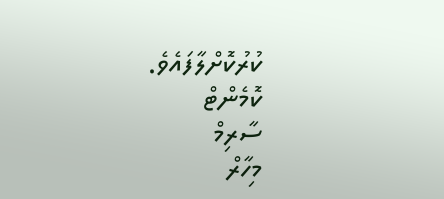ކުރުކޮށްލާފައެވެ.
ކޮމެންޓް
ސާރިމް
މިހާރް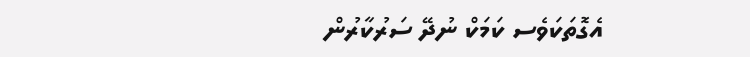އެގޮތަކަވެސ ކަމަކް ނުދޭ ސަރުކާރުން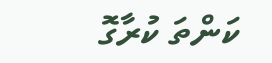ކަންތަ ކުރާގޮ